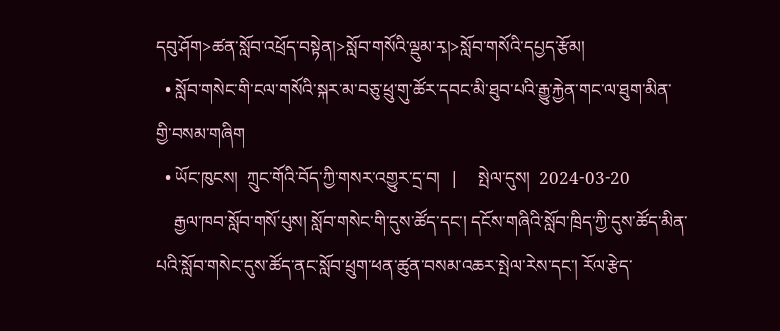དབུ་ཤོག>ཚན་སློབ་འཕྲོད་བསྟེན།>སློབ་གསོའི་ལྡུམ་རྭ།>སློབ་གསོའི་དཔྱད་རྩོམ།
  • སློབ་གསེང་གི་ངལ་གསོའི་སྐར་མ་བཅུ་ཕྲུ་གུ་ཚོར་དབང་མི་ཐུབ་པའི་རྒྱུ་རྐྱེན་གང་ལ་ཐུག་མིན་གྱི་བསམ་གཞིག
  • ཡོང་ཁུངས།  ཀྲུང་གོའི་བོད་ཀྱི་གསར་འགྱུར་དྲ་བ།   |     སྤེལ་དུས།  2024-03-20
    རྒྱལ་ཁབ་སློབ་གསོ་པུས། སློབ་གསེང་གི་དུས་ཚོད་དང་། དངོས་གཞིའི་སློབ་ཁྲིད་ཀྱི་དུས་ཚོད་མིན་པའི་སློབ་གསེང་དུས་ཚོད་ནང་སློབ་ཕྲུག་ཕན་ཚུན་བསམ་འཆར་སྤེལ་རེས་དང་། རོལ་རྩེད་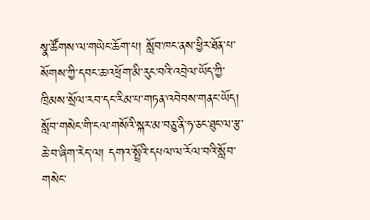སྣ་ཚོགས་ལ་གཡེང་ཆོག་པ། སློབ་ཁང་ནས་ཕྱིར་ཐོན་པ་སོགས་ཀྱི་དབང་ཆ་འཕྲོག་མི་རུང་བའི་འབྲེལ་ཡོད་ཀྱི་ཁྲིམས་སྲོལ་རབ་དང་རིམ་པ་གཏན་འབེབས་གནང་ཡོད། སློབ་གསེང་གི་ངལ་གསོའི་སྐར་མ་བཅུ་ནི་ཧ་ཅང་ཐུང་ལ་རྩ་ཆེ་བ་ཞིག་རེད་ལ། དགའ་སྤྲོའི་དཔལ་ལ་རོལ་བའི་སློབ་གསེང་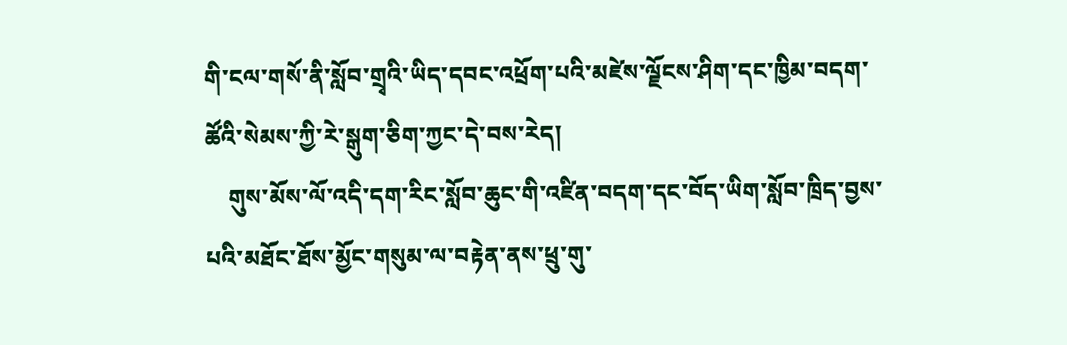གི་ངལ་གསོ་ནི་སློབ་གྲྭའི་ཡིད་དབང་འཕྲོག་པའི་མཛེས་ལྗོངས་ཤིག་དང་ཁྱིམ་བདག་ཚོའི་སེམས་ཀྱི་རེ་སྒུག་ཅིག་ཀྱང་དེ་བས་རེད།
    གུས་མོས་ལོ་འདི་དག་རིང་སློབ་ཆུང་གི་འཛིན་བདག་དང་བོད་ཡིག་སློབ་ཁྲིད་བྱས་པའི་མཐོང་ཐོས་མྱོང་གསུམ་ལ་བརྟེན་ནས་ཕྲུ་གུ་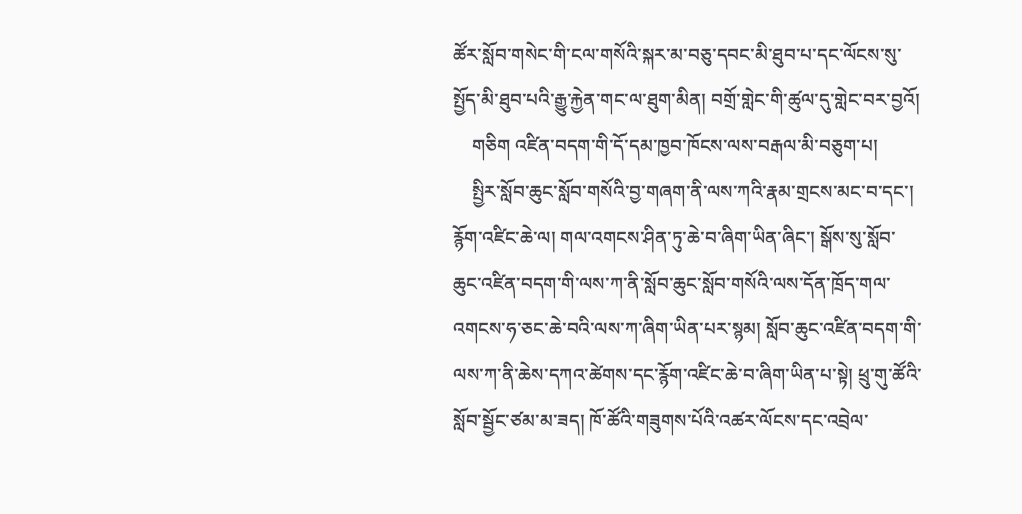ཚོར་སློབ་གསེང་གི་ངལ་གསོའི་སྐར་མ་བཅུ་དབང་མི་ཐུབ་པ་དང་ལོངས་སུ་སྤྱོད་མི་ཐུབ་པའི་རྒྱུ་རྐྱེན་གང་ལ་ཐུག་མིན། བགྲོ་གླེང་གི་ཚུལ་དུ་གླེང་བར་བྱའོ།
    གཅིག འཛིན་བདག་གི་དོ་དམ་ཁྱབ་ཁོངས་ལས་བརྒལ་མི་བཅུག་པ།
    སྤྱིར་སློབ་ཆུང་སློབ་གསོའི་བྱ་གཞག་ནི་ལས་ཀའི་རྣམ་གྲངས་མང་བ་དང་། རྙོག་འཛིང་ཆེ་ལ། གལ་འགངས་ཤིན་ཏུ་ཆེ་བ་ཞིག་ཡིན་ཞིང་། སྒོས་སུ་སློབ་ཆུང་འཛིན་བདག་གི་ལས་ཀ་ནི་སློབ་ཆུང་སློབ་གསོའི་ལས་དོན་ཁྲོད་གལ་འགངས་ཧ་ཅང་ཆེ་བའི་ལས་ཀ་ཞིག་ཡིན་པར་སྙམ། སློབ་ཆུང་འཛིན་བདག་གི་ལས་ཀ་ནི་ཆེས་དཀའ་ཚེགས་དང་རྙོག་འཛིང་ཆེ་བ་ཞིག་ཡིན་པ་སྟེ། ཕྲུ་གུ་ཚོའི་སློབ་སྦྱོང་ཙམ་མ་ཟད། ཁོ་ཚོའི་གཟུགས་པོའི་འཚར་ལོངས་དང་འབྲེལ་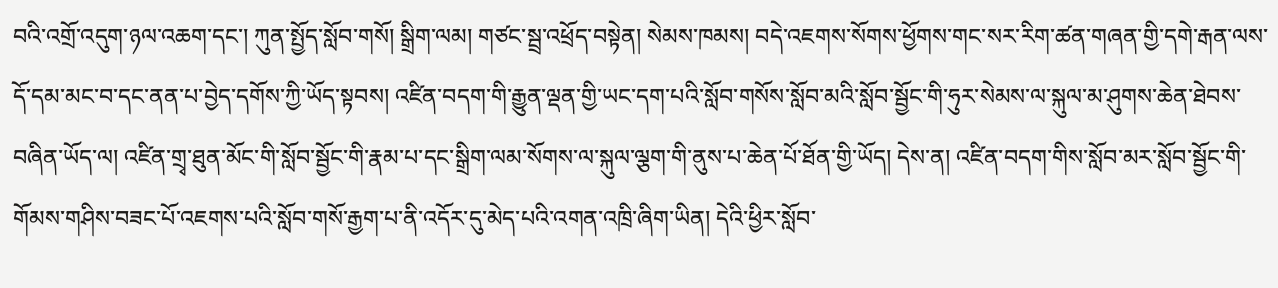བའི་འགྲོ་འདུག་ཉལ་འཆག་དང་། ཀུན་སྤྱོད་སློབ་གསོ། སྒྲིག་ལམ། གཙང་སྦྲ་འཕྲོད་བསྟེན། སེམས་ཁམས། བདེ་འཇགས་སོགས་ཕྱོགས་གང་སར་རིག་ཚན་གཞན་གྱི་དགེ་རྒན་ལས་དོ་དམ་མང་བ་དང་ནན་པ་བྱེད་དགོས་ཀྱི་ཡོད་སྟབས། འཛིན་བདག་གི་རྒྱུན་ལྡན་གྱི་ཡང་དག་པའི་སློབ་གསོས་སློབ་མའི་སློབ་སྦྱོང་གི་ཧུར་སེམས་ལ་སྐུལ་མ་ཤུགས་ཆེན་ཐེབས་བཞིན་ཡོད་ལ། འཛིན་གྲྭ་ཐུན་མོང་གི་སློབ་སྦྱོང་གི་རྣམ་པ་དང་སྒྲིག་ལམ་སོགས་ལ་སྐུལ་ལྕག་གི་ནུས་པ་ཆེན་པོ་ཐོན་གྱི་ཡོད། དེས་ན། འཛིན་བདག་གིས་སློབ་མར་སློབ་སྦྱོང་གི་གོམས་གཤིས་བཟང་པོ་འཇགས་པའི་སློབ་གསོ་རྒྱག་པ་ནི་འདོར་དུ་མེད་པའི་འགན་འཁྲི་ཞིག་ཡིན། དེའི་ཕྱིར་སློབ་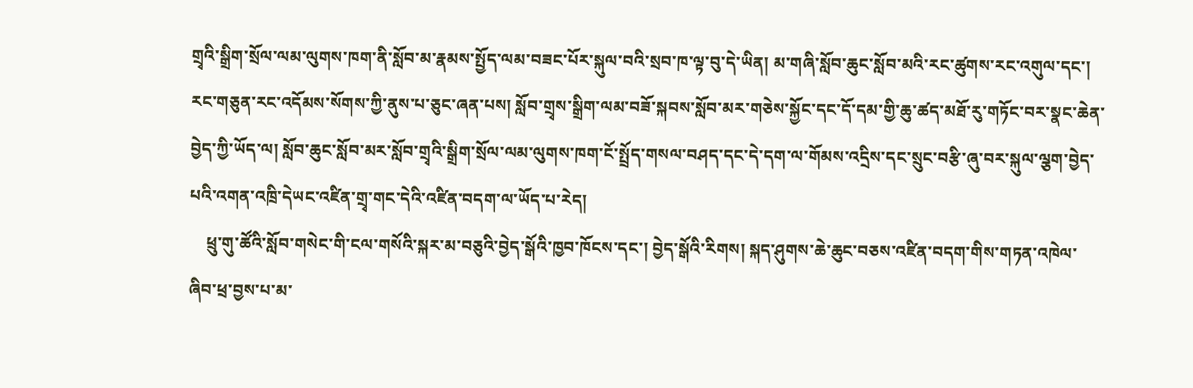གྲྭའི་སྒྲིག་སྲོལ་ལམ་ལུགས་ཁག་ནི་སློབ་མ་རྣམས་སྤྱོད་ལམ་བཟང་པོར་སྐུལ་བའི་སྲབ་ཁ་ལྟ་བུ་དེ་ཡིན། མ་གཞི་སློབ་ཆུང་སློབ་མའི་རང་ཚུགས་རང་འགུལ་དང་། རང་གཅུན་རང་འདོམས་སོགས་ཀྱི་ནུས་པ་ཅུང་ཞན་པས། སློབ་གྲྭས་སྒྲིག་ལམ་བཟོ་སྐབས་སློབ་མར་གཅེས་སྐྱོང་དང་དོ་དམ་གྱི་ཆུ་ཚད་མཐོ་རུ་གཏོང་བར་སྣང་ཆེན་བྱེད་ཀྱི་ཡོད་ལ། སློབ་ཆུང་སློབ་མར་སློབ་གྲྭའི་སྒྲིག་སྲོལ་ལམ་ལུགས་ཁག་ངོ་སྤྲོད་གསལ་བཤད་དང་དེ་དག་ལ་གོམས་འདྲིས་དང་སྲུང་བརྩི་ཞུ་བར་སྐུལ་ལྕག་བྱེད་པའི་འགན་འཁྲི་དེཡང་འཛིན་གྲྭ་གང་དེའི་འཛིན་བདག་ལ་ཡོད་པ་རེད།
    ཕྲུ་གུ་ཚོའི་སློབ་གསེང་གི་ངལ་གསོའི་སྐར་མ་བཅུའི་བྱེད་སྒོའི་ཁྱབ་ཁོངས་དང་། བྱེད་སྒོའི་རིགས། སྐད་ཤུགས་ཆེ་ཆུང་བཅས་འཛིན་བདག་གིས་གཏན་འཁེལ་ཞིབ་ཕྲ་བྱས་པ་མ་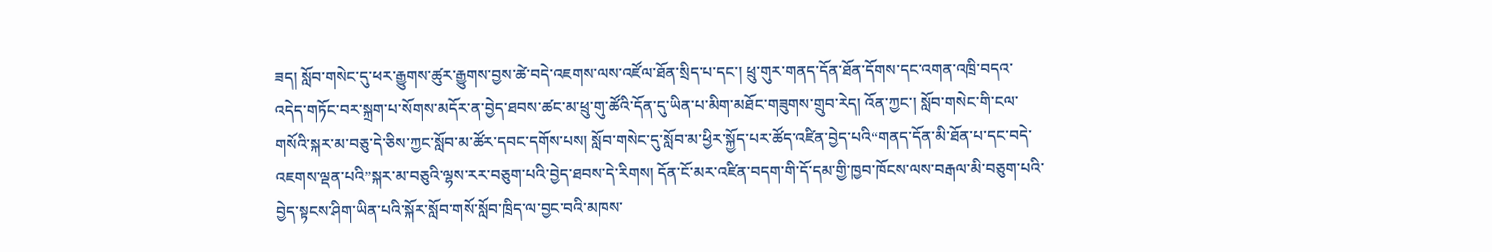ཟད། སློབ་གསེང་དུ་ཕར་རྒྱུགས་ཚུར་རྒྱུགས་བྱས་ཚེ་བདེ་འཇགས་ལས་འཛོལ་ཐོན་སྲིད་པ་དང་། ཕྲུ་གུར་གནད་དོན་ཐོན་དོགས་དང་འགན་འཁྲི་བདའ་འདེད་གཏོང་བར་སྐྲག་པ་སོགས་མདོར་ན་བྱེད་ཐབས་ཚང་མ་ཕྲུ་གུ་ཚོའི་དོན་དུ་ཡིན་པ་མིག་མཐོང་གཟུགས་གྲུབ་རེད། འོན་ཀྱང་། སློབ་གསེང་གི་ངལ་གསོའི་སྐར་མ་བཅུ་དེ་ཅིས་ཀྱང་སློབ་མ་ཚོར་དབང་དགོས་པས། སློབ་གསེང་དུ་སློབ་མ་ཕྱིར་སྐྱོད་པར་ཚོད་འཛིན་བྱེད་པའི“གནད་དོན་མི་ཐོན་པ་དང་བདེ་འཇགས་ལྡན་པའི”སྐར་མ་བཅུའི་ལྷས་རར་བཅུག་པའི་བྱེད་ཐབས་དེ་རིགས། དོན་ངོ་མར་འཛིན་བདག་གི་དོ་དམ་གྱི་ཁྱབ་ཁོངས་ལས་བརྒལ་མི་བཅུག་པའི་བྱེད་སྟངས་ཤིག་ཡིན་པའི་སྐོར་སློབ་གསོ་སློབ་ཁྲིད་ལ་བྱང་བའི་མཁས་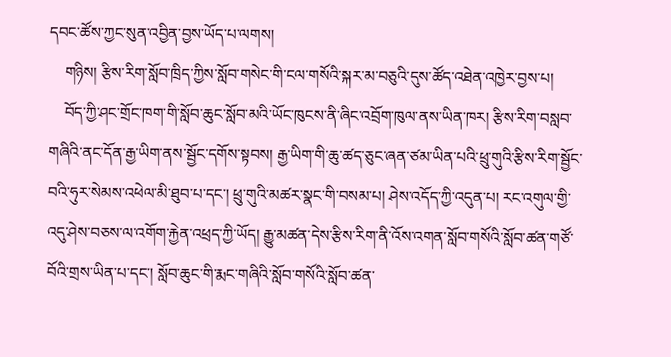དབང་ཚོས་ཀྱང་སུན་འབྱིན་བྱས་ཡོད་པ་ལགས།
    གཉིས། རྩིས་རིག་སློབ་ཁྲིད་ཀྱིས་སློབ་གསེང་གི་ངལ་གསོའི་སྐར་མ་བཅུའི་དུས་ཚོད་འཐེན་འཁྱེར་བྱས་པ།
    བོད་ཀྱི་ཤང་གྲོང་ཁག་གི་སློབ་ཆུང་སློབ་མའི་ཡོང་ཁུངས་ནི་ཞིང་འབྲོག་ཁུལ་ནས་ཡིན་ཁར། རྩིས་རིག་བསླབ་གཞིའི་ནང་དོན་རྒྱ་ཡིག་ནས་སྦྱོང་དགོས་སྟབས། རྒྱ་ཡིག་གི་ཆུ་ཚད་ཅུང་ཞན་ཙམ་ཡིན་པའི་ཕྲུ་གུའི་རྩིས་རིག་སྦྱོང་བའི་ཧུར་སེམས་འཕེལ་མི་ཐུབ་པ་དང་། ཕྲུ་གུའི་མཚར་སྣང་གི་བསམ་པ། ཤེས་འདོད་ཀྱི་འདུན་པ། རང་འགུལ་གྱི་འདུ་ཤེས་བཅས་ལ་འགོག་རྐྱེན་འཕྲད་ཀྱི་ཡོད། རྒྱུ་མཚན་དེས་རྩིས་རིག་ནི་འོས་འགན་སློབ་གསོའི་སློབ་ཚན་གཙོ་བོའི་གྲས་ཡིན་པ་དང་། སློབ་ཆུང་གི་རྨང་གཞིའི་སློབ་གསོའི་སློབ་ཚན་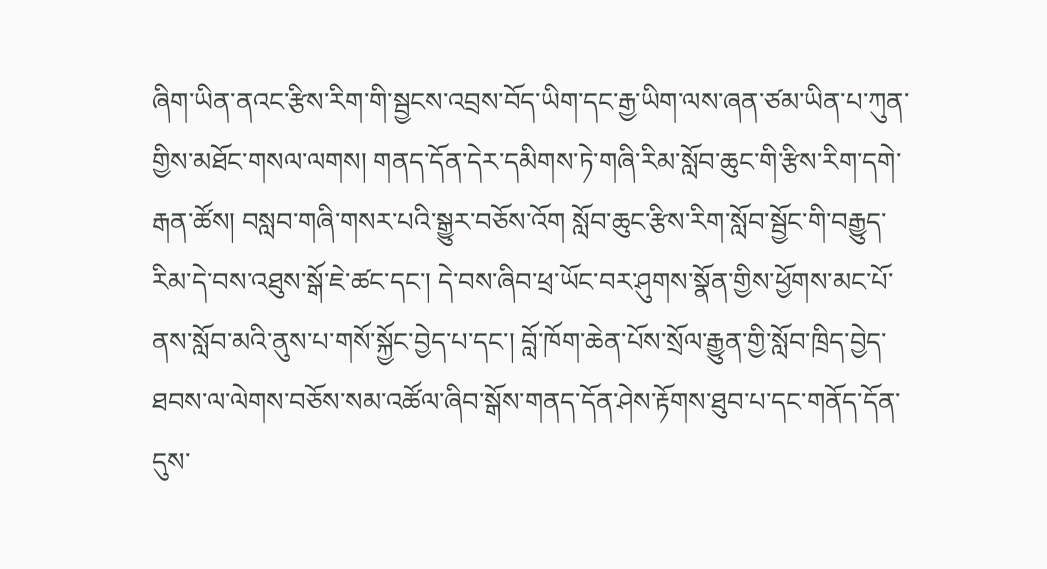ཞིག་ཡིན་ནའང་རྩིས་རིག་གི་སྦྱངས་འབྲས་བོད་ཡིག་དང་རྒྱ་ཡིག་ལས་ཞན་ཙམ་ཡིན་པ་ཀུན་གྱིས་མཐོང་གསལ་ལགས། གནད་དོན་དེར་དམིགས་ཏེ་གཞི་རིམ་སློབ་ཆུང་གི་རྩིས་རིག་དགེ་རྒན་ཚོས། བསླབ་གཞི་གསར་པའི་སྒྱུར་བཅོས་འོག སློབ་ཆུང་རྩིས་རིག་སློབ་སྦྱོང་གི་བརྒྱུད་རིམ་དེ་བས་འཐུས་སྒོ་ཇེ་ཚང་དང་། དེ་བས་ཞིབ་ཕྲ་ཡོང་བར་ཤུགས་སྣོན་གྱིས་ཕྱོགས་མང་པོ་ནས་སློབ་མའི་ནུས་པ་གསོ་སྐྱོང་བྱེད་པ་དང་། བློ་ཁོག་ཆེན་པོས་སྲོལ་རྒྱུན་གྱི་སློབ་ཁྲིད་བྱེད་ཐབས་ལ་ལེགས་བཅོས་སམ་འཚོལ་ཞིབ་སྒོས་གནད་དོན་ཤེས་རྟོགས་ཐུབ་པ་དང་གནོད་དོན་དུས་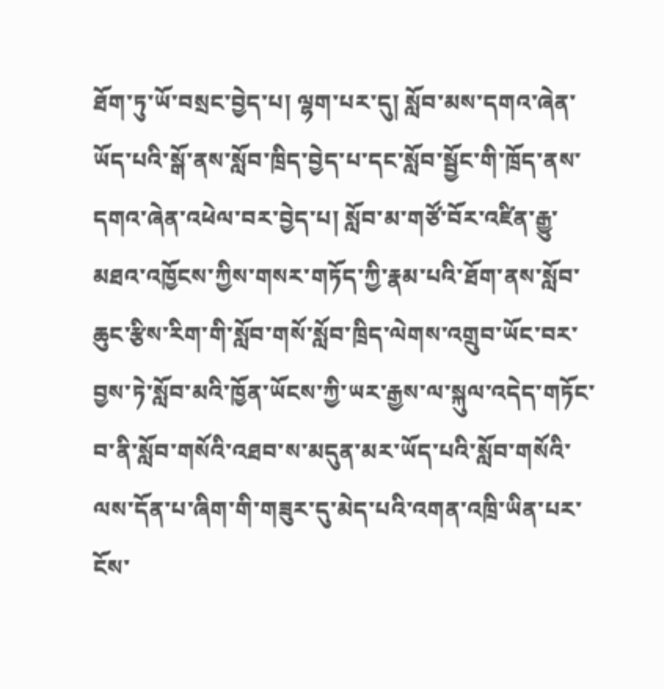ཐོག་ཏུ་ཡོ་བསྲང་བྱེད་པ། ལྷག་པར་དུ། སློབ་མས་དགའ་ཞེན་ཡོད་པའི་སྒོ་ནས་སློབ་ཁྲིད་བྱེད་པ་དང་སློབ་སྦྱོང་གི་ཁྲོད་ནས་དགའ་ཞེན་འཕེལ་བར་བྱེད་པ། སློབ་མ་གཙོ་བོར་འཛིན་རྒྱུ་མཐའ་འཁྱོངས་ཀྱིས་གསར་གཏོད་ཀྱི་རྣམ་པའི་ཐོག་ནས་སློབ་ཆུང་རྩིས་རིག་གི་སློབ་གསོ་སློབ་ཁྲིད་ལེགས་འགྲུབ་ཡོང་བར་བྱས་ཏེ་སློབ་མའི་ཁྱོན་ཡོངས་ཀྱི་ཡར་རྒྱས་ལ་སྐུལ་འདེད་གཏོང་བ་ནི་སློབ་གསོའི་འཐབ་ས་མདུན་མར་ཡོད་པའི་སློབ་གསོའི་ལས་དོན་པ་ཞིག་གི་གཟུར་དུ་མེད་པའི་འགན་འཁྲི་ཡིན་པར་ངོས་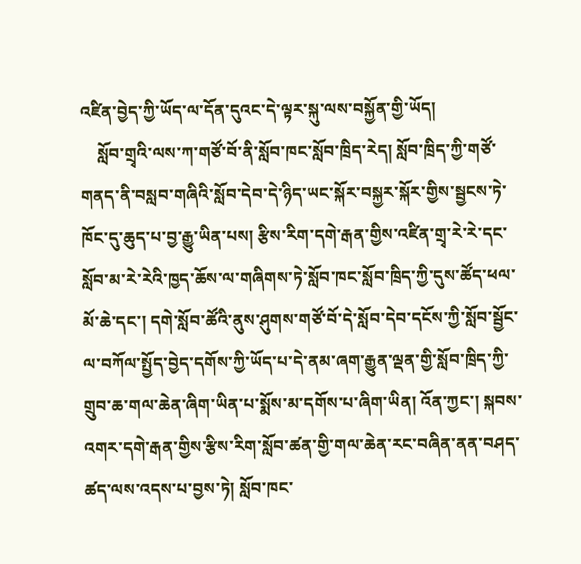འཛིན་བྱེད་ཀྱི་ཡོད་ལ་དོན་དུའང་དེ་ལྟར་སྐུ་ལས་བསྐྱོན་གྱི་ཡོད།
    སློབ་གྲྭའི་ལས་ཀ་གཙོ་བོ་ནི་སློབ་ཁང་སློབ་ཁྲིད་རེད། སློབ་ཁྲིད་ཀྱི་གཙོ་གནད་ནི་བསླབ་གཞིའི་སློབ་དེབ་དེ་ཉིད་ཡང་སྐོར་བསྐྱར་སྐོར་གྱིས་སྦྱངས་ཏེ་ཁོང་དུ་ཆུད་པ་བྱ་རྒྱུ་ཡིན་པས། རྩིས་རིག་དགེ་རྒན་གྱིས་འཛིན་གྲྭ་རེ་རེ་དང་སློབ་མ་རེ་རེའི་ཁྱད་ཆོས་ལ་གཞིགས་ཏེ་སློབ་ཁང་སློབ་ཁྲིད་ཀྱི་དུས་ཚོད་ཕལ་མོ་ཆེ་དང་། དགེ་སློབ་ཚོའི་ནུས་ཤུགས་གཙོ་བོ་དེ་སློབ་དེབ་དངོས་ཀྱི་སློབ་སྦྱོང་ལ་བཀོལ་སྤྱོད་བྱེད་དགོས་ཀྱི་ཡོད་པ་དེ་ནམ་ཞག་རྒྱུན་ལྡན་གྱི་སློབ་ཁྲིད་ཀྱི་གྲུབ་ཆ་གལ་ཆེན་ཞིག་ཡིན་པ་སྨོས་མ་དགོས་པ་ཞིག་ཡིན། འོན་ཀྱང་། སྐབས་འགར་དགེ་རྒན་གྱིས་རྩིས་རིག་སློབ་ཚན་གྱི་གལ་ཆེན་རང་བཞིན་ནན་བཤད་ཚད་ལས་འདས་པ་བྱས་ཏེ། སློབ་ཁང་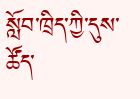སློབ་ཁྲིད་ཀྱི་དུས་ཚོད་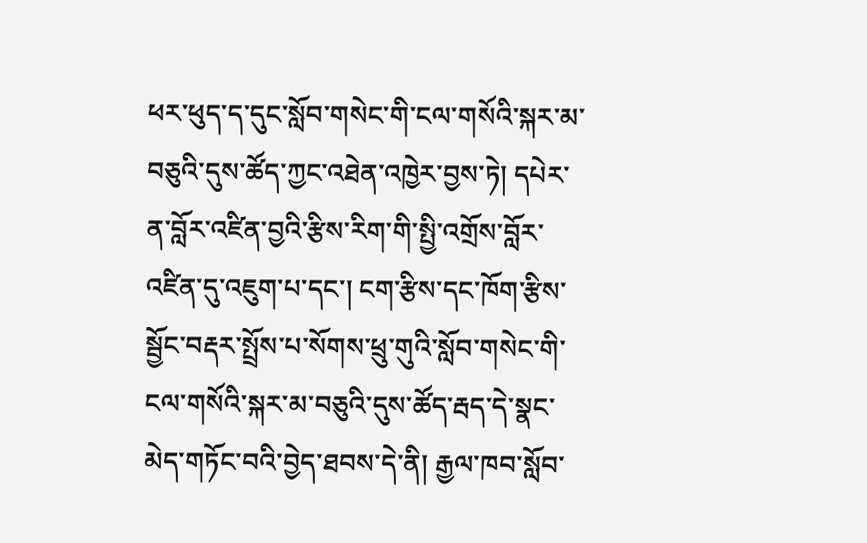ཕར་ཕུད་ད་དུང་སློབ་གསེང་གི་ངལ་གསོའི་སྐར་མ་བཅུའི་དུས་ཚོད་ཀྱང་འཐེན་འཁྱེར་བྱས་ཏེ། དཔེར་ན་བློར་འཛིན་བྱའི་རྩིས་རིག་གི་སྤྱི་འགྲོས་བློར་འཛིན་དུ་འཇུག་པ་དང་། ངག་རྩིས་དང་ཁོག་རྩིས་སྦྱོང་བརྡར་སྤྲོས་པ་སོགས་ཕྲུ་གུའི་སློབ་གསེང་གི་ངལ་གསོའི་སྐར་མ་བཅུའི་དུས་ཚོད་རྦད་དེ་སྣང་མེད་གཏོང་བའི་བྱེད་ཐབས་དེ་ནི། རྒྱལ་ཁབ་སློབ་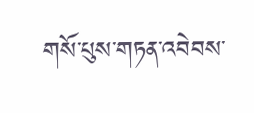གསོ་པུས་གཏན་འབེབས་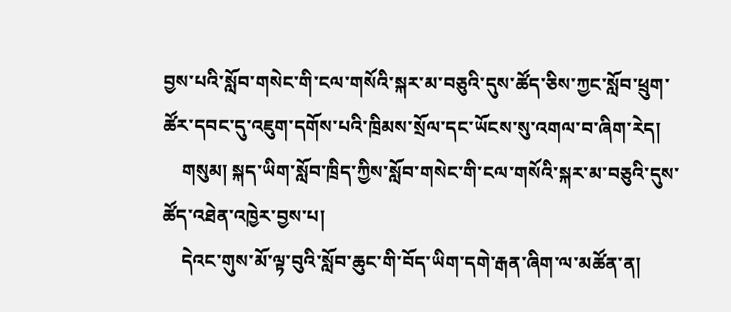བྱས་པའི་སློབ་གསེང་གི་ངལ་གསོའི་སྐར་མ་བཅུའི་དུས་ཚོད་ཅིས་ཀྱང་སློབ་ཕྲུག་ཚོར་དབང་དུ་འཇུག་དགོས་པའི་ཁྲིམས་སྲོལ་དང་ཡོངས་སུ་འགལ་བ་ཞིག་རེད།
    གསུམ། སྐད་ཡིག་སློབ་ཁྲིད་ཀྱིས་སློབ་གསེང་གི་ངལ་གསོའི་སྐར་མ་བཅུའི་དུས་ཚོད་འཐེན་འཁྱེར་བྱས་པ།
    དེའང་གུས་མོ་ལྟ་བུའི་སློབ་ཆུང་གི་བོད་ཡིག་དགེ་རྒན་ཞིག་ལ་མཚོན་ན།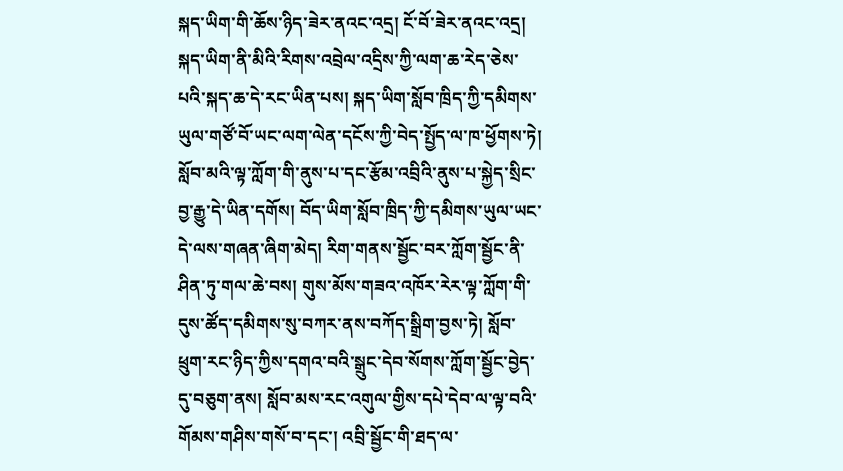སྐད་ཡིག་གི་ཆོས་ཉིད་ཟེར་ནའང་འདྲ། ངོ་བོ་ཟེར་ནའང་འདྲ། སྐད་ཡིག་ནི་མིའི་རིགས་འབྲེལ་འདྲིས་ཀྱི་ལག་ཆ་རེད་ཅེས་པའི་སྐད་ཆ་དེ་རང་ཡིན་པས། སྐད་ཡིག་སློབ་ཁྲིད་ཀྱི་དམིགས་ཡུལ་གཙོ་བོ་ཡང་ལག་ལེན་དངོས་ཀྱི་བེད་སྤྱོད་ལ་ཁ་ཕྱོགས་ཏེ། སློབ་མའི་ལྟ་ཀློག་གི་ནུས་པ་དང་རྩོམ་འབྲིའི་ནུས་པ་སྐྱེད་སྲིང་བྱ་རྒྱུ་དེ་ཡིན་དགོས། བོད་ཡིག་སློབ་ཁྲིད་ཀྱི་དམིགས་ཡུལ་ཡང་དེ་ལས་གཞན་ཞིག་མེད། རིག་གནས་སྦྱོང་བར་ཀློག་སྦྱོང་ནི་ཤིན་ཏུ་གལ་ཆེ་བས། གུས་མོས་གཟའ་འཁོར་རེར་ལྟ་ཀློག་གི་དུས་ཚོད་དམིགས་སུ་བཀར་ནས་བཀོད་སྒྲིག་བྱས་ཏེ། སློབ་ཕྲུག་རང་ཉིད་ཀྱིས་དགའ་བའི་སྒྲུང་དེབ་སོགས་ཀློག་སྦྱོང་བྱེད་དུ་བཅུག་ནས། སློབ་མས་རང་འགུལ་གྱིས་དཔེ་དེབ་ལ་ལྟ་བའི་གོམས་གཤིས་གསོ་བ་དང་། འབྲི་སྦྱོང་གི་ཐད་ལ་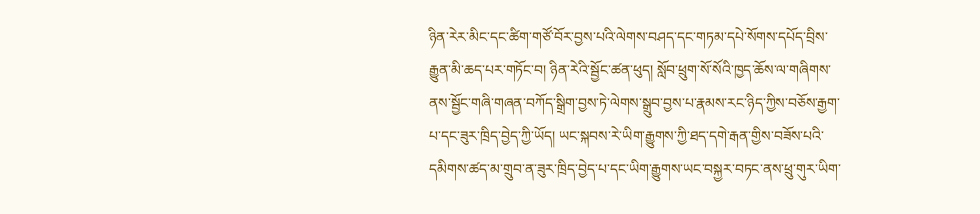ཉིན་རེར་མིང་དང་ཚིག་གཙོ་བོར་བྱས་པའི་ལེགས་བཤད་དང་གཏམ་དཔེ་སོགས་དཔོད་བྲིས་རྒྱུན་མི་ཆད་པར་གཏོང་བ། ཉིན་རེའི་སྦྱོང་ཚན་ཕུད། སློབ་ཕྲུག་སོ་སོའི་ཁྱད་ཆོས་ལ་གཞིགས་ནས་སྦྱོང་གཞི་གཞན་བཀོད་སྒྲིག་བྱས་ཏེ་ལེགས་སྒྲུབ་བྱས་པ་རྣམས་རང་ཉིད་ཀྱིས་བཅོས་རྒྱག་པ་དང་ཟུར་ཁྲིད་བྱེད་ཀྱི་ཡོད། ཡང་སྐབས་རེ་ཡིག་རྒྱུགས་ཀྱི་ཐད་དགེ་རྒན་གྱིས་བཟོས་པའི་དམིགས་ཚད་མ་གྲུབ་ན་ཟུར་ཁྲིད་བྱེད་པ་དང་ཡིག་རྒྱུགས་ཡང་བསྐྱར་བཏང་ནས་ཕྲུ་གུར་ཡིག་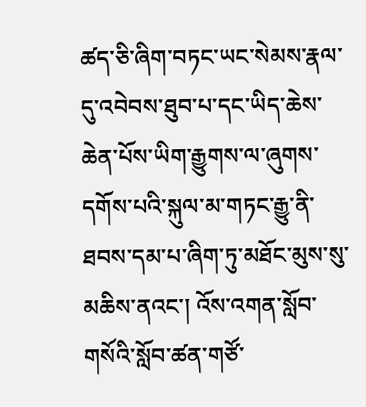ཚད་ཅི་ཞིག་བཏང་ཡང་སེམས་རྣལ་དུ་འབེབས་ཐུབ་པ་དང་ཡིད་ཆེས་ཆེན་པོས་ཡིག་རྒྱུགས་ལ་ཞུགས་དགོས་པའི་སྐུལ་མ་གཏང་རྒྱུ་ནི་ཐབས་དམ་པ་ཞིག་ཏུ་མཐོང་མུས་སུ་མཆིས་ནའང་། འོས་འགན་སློབ་གསོའི་སློབ་ཚན་གཙོ་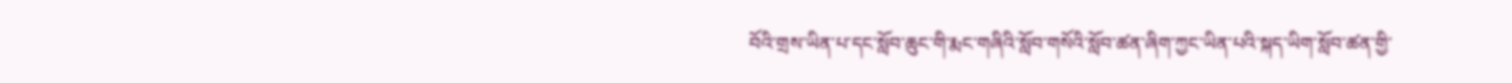བོའི་གྲས་ཡིན་པ་དང་སློབ་ཆུང་གི་རྨང་གཞིའི་སློབ་གསོའི་སློབ་ཚན་ཞིག་ཀྱང་ཡིན་པའི་སྐད་ཡིག་སློབ་ཚན་གྱི་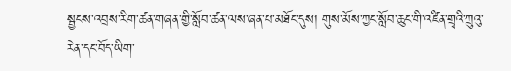སྦྱངས་འབྲས་རིག་ཚན་གཞན་གྱི་སློབ་ཚན་ལས་ཞན་པ་མཐོང་དུས། གུས་མོས་ཀྱང་སློབ་ཆུང་གི་འཛིན་གྲྭའི་ཀྲུའུ་རེན་དང་བོད་ཡིག་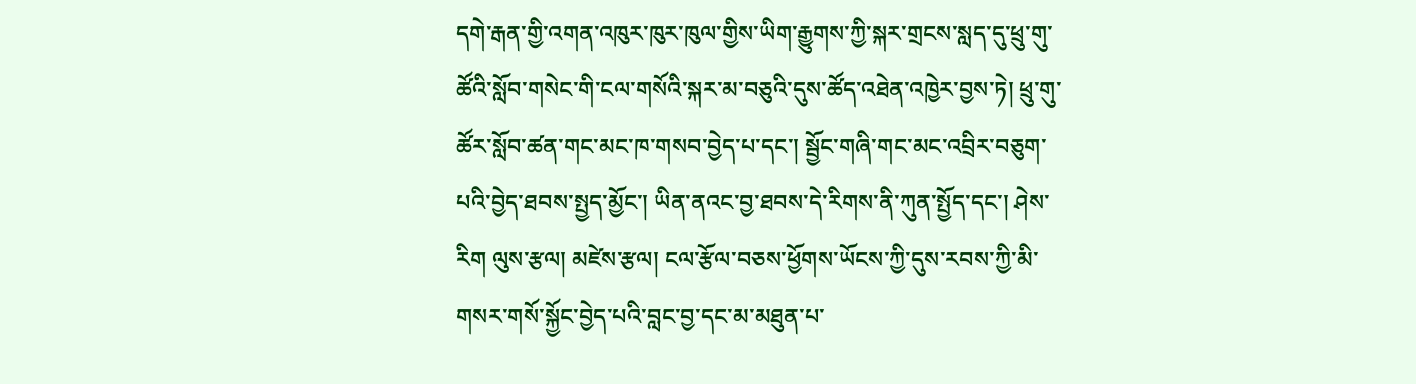དགེ་རྒན་གྱི་འགན་འཁུར་ཁུར་ཁུལ་གྱིས་ཡིག་རྒྱུགས་ཀྱི་སྐར་གྲངས་སླད་དུ་ཕྲུ་གུ་ཚོའི་སློབ་གསེང་གི་ངལ་གསོའི་སྐར་མ་བཅུའི་དུས་ཚོད་འཐེན་འཁྱེར་བྱས་ཏེ། ཕྲུ་གུ་ཚོར་སློབ་ཚན་གང་མང་ཁ་གསབ་བྱེད་པ་དང་། སྦྱོང་གཞི་གང་མང་འབྲིར་བཅུག་པའི་བྱེད་ཐབས་སྤྱད་མྱོང་། ཡིན་ནའང་བྱ་ཐབས་དེ་རིགས་ནི་ཀུན་སྤྱོད་དང་། ཤེས་རིག ལུས་རྩལ། མཛེས་རྩལ། ངལ་རྩོལ་བཅས་ཕྱོགས་ཡོངས་ཀྱི་དུས་རབས་ཀྱི་མི་གསར་གསོ་སྐྱོང་བྱེད་པའི་བླང་བྱ་དང་མ་མཐུན་པ་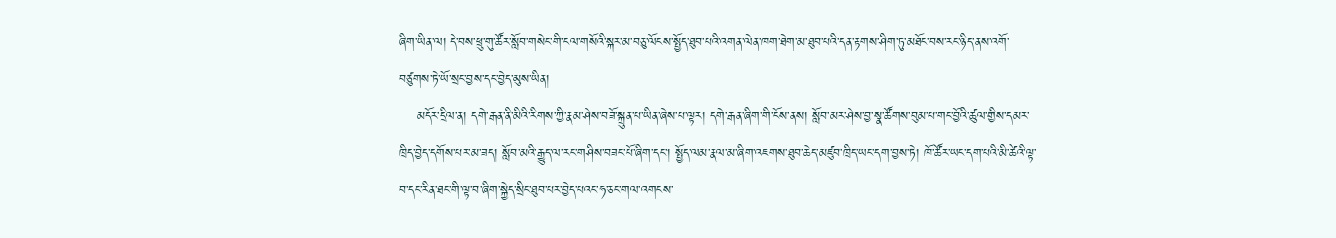ཞིག་ཡིན་ལ། དེ་བས་ཕྲུ་གུ་ཚོར་སློབ་གསེང་གི་ངལ་གསོའི་སྐར་མ་བཅུ་ལོངས་སྤྱོད་ཐུབ་པའི་འགན་ལེན་ཁག་ཐེག་མ་ཐུབ་པའི་དན་རྟགས་ཤིག་ཏུ་མཐོང་བས་རང་ཉིད་ནས་འགོ་བཙུགས་ཏེ་ཡོ་སྲང་བྱས་དང་བྱེད་མུས་ཡིན།
    མདོར་དྲིལ་ན། དགེ་རྒན་ནི་མིའི་རིགས་ཀྱི་རྣམ་ཤེས་བཟོ་སྐྲུན་པ་ཡིན་ཞེས་པ་ལྟར། དགེ་རྒན་ཞིག་གི་ངོས་ནས། སློབ་མར་ཤེས་བྱ་སྣ་ཚོགས་བུམ་པ་གང་བྱོའི་ཚུལ་གྱིས་དམར་ཁྲིད་བྱེད་དགོས་པར་མ་ཟད། སློབ་མའི་རྒྱུད་ལ་རང་གཤིས་བཟང་པོ་ཞིག་དང་། སྤྱོད་ལམ་རྣལ་མ་ཞིག་འཇགས་ཐུབ་ཆེད་མཛུབ་ཁྲིད་ཡང་དག་བྱས་ཏེ། ཁོ་ཚོར་ཡང་དག་པའི་མི་ཚེའི་ལྟ་བ་དང་རིན་ཐང་གི་ལྟ་བ་ཞིག་སྐྱེད་སྲིང་ཐུབ་པར་བྱེད་པའང་ཧ་ཅང་གལ་འགངས་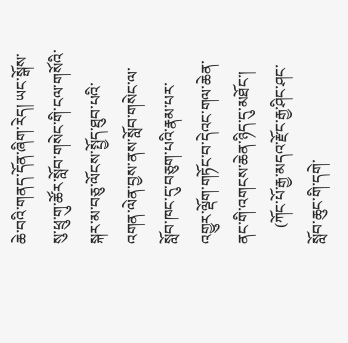ཆེ་བའི་གནད་དོན་ཞིག་རེད། ཡང་སྒོས་སུ་ཕྲུ་གུ་ཚོར་སློབ་གསེང་གི་ངལ་གསོའི་སྐར་མ་བཅུ་ལོངས་སྤྱོད་ཐུབ་པའི་འགན་ལེན་བྱས་ནས་སློབ་གསེང་ལ་སློབ་ཁང་དུ་བཅུག་པའི་རྣམ་པར་འགྱུར་ལྡོག་གཏོང་བ་དེའང་གལ་ཆེན་ནང་གི་འགངས་ཆེན་ཉིད་དུ་མཐོང་།
    (ཀོང་པོ་རྒྱ་མདའ་རྫོང་རྒྱ་ཤིང་ཤང་སློབ་ཆུང་གི་དགེ་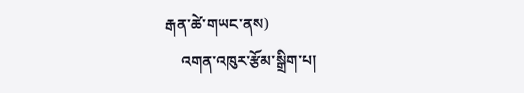རྒན་ཚེ་གཡང་ནས)
    འགན་འཁུར་རྩོམ་སྒྲིག་པ།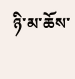ཉི་མ་ཆོས་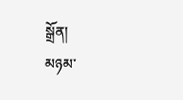སྒྲོན།
མཉམ་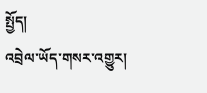སྤྱོད།
འབྲེལ་ཡོད་གསར་འགྱུར།